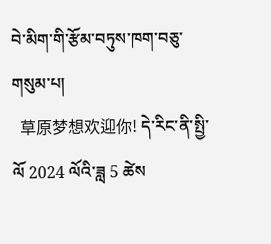བེ་མིག་གི་རྩོམ་བཏུས་ཁག་བཅུ་གསུམ་པ།
  草原梦想欢迎你! དེ་རིང་ནི་སྤྱི་ལོ 2024 ལོའི་ཟླ 5 ཚེས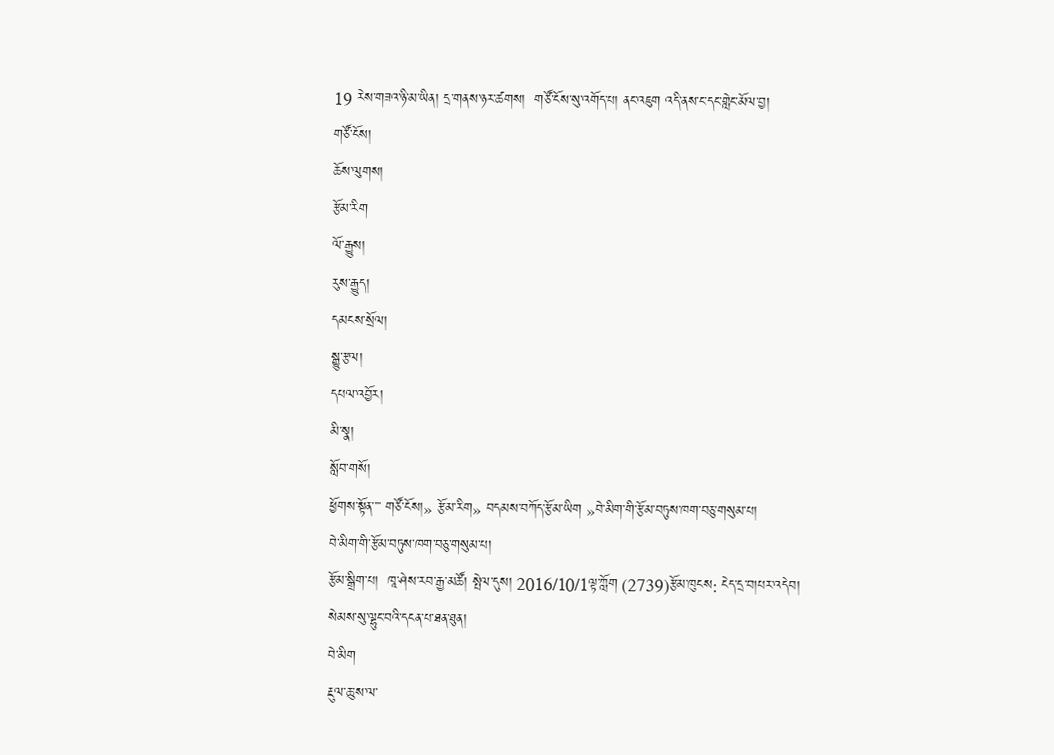19 རེས་གཟའ་ཉི་མ་ཡིན། དྲ་གནས་ཉར་ཚགས།  གཙོ་ངོས་སུ་འགོད་པ། ནང་འཇུག འདི་ནས་ང་དང་གླེང་མོལ་བྱ།
གཙོ་ངོས།
ཆོས་ལུགས།
རྩོམ་རིག
ལོ་རྒྱུས།
རུས་རྒྱུད།
དམངས་སྲོལ།
སྒྱུ་རྩལ།
དཔལ་འབྱོར།
མི་སྣ།
སློབ་གསོ།
ཕྱོགས་སྟོན་་་་ གཙོ་ངོས།» རྩོམ་རིག» བདམས་བཀོད་རྩོམ་ཡིག »བེ་མིག་གི་རྩོམ་བཏུས་ཁག་བཅུ་གསུམ་པ།
བེ་མིག་གི་རྩོམ་བཏུས་ཁག་བཅུ་གསུམ་པ།
རྩོམ་སྒྲིག་པ།  ཁཱ་ཤེས་རབ་རྒྱ་མཚོ། སྤེལ་དུས། 2016/10/1ལྟ་ཀློག (2739)རྩོམ་ཁུངས: ངེད་དྲ་བ།པར་འདེབ།
སེམས་སུ་ལྷུང་བའི་དངན་པ་ཐན་ཐུན།
བེ་མིག
རྔུལ་ཆུ་ས་ལ་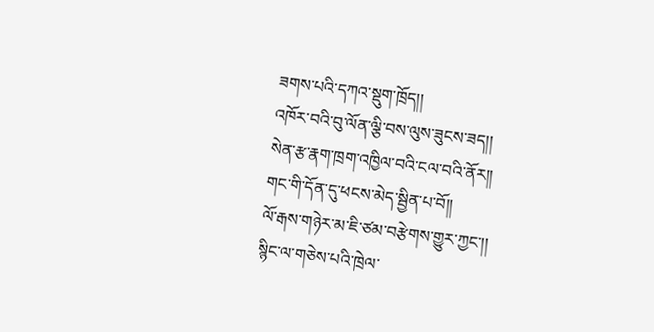ཟགས་པའི་དཀའ་སྡུག་ཁྲོད།།
འཁོར་བའི་བུ་ལོན་ལྕི་བས་ལུས་ཟུངས་ཟད།།
སེན་རྩ་རྣག་ཁྲག་འཁྱིལ་བའི་ངལ་བའི་ནོར།།
གང་གི་དོན་དུ་ཕངས་མེད་སྦྱིན་པ་བོ།།
ལོ་རྒས་གཉེར་མ་ཇི་ཙམ་བརྩེགས་གྱུར་ཀྱང་།།
སྙིང་ལ་གཅེས་པའི་ཁྲེལ་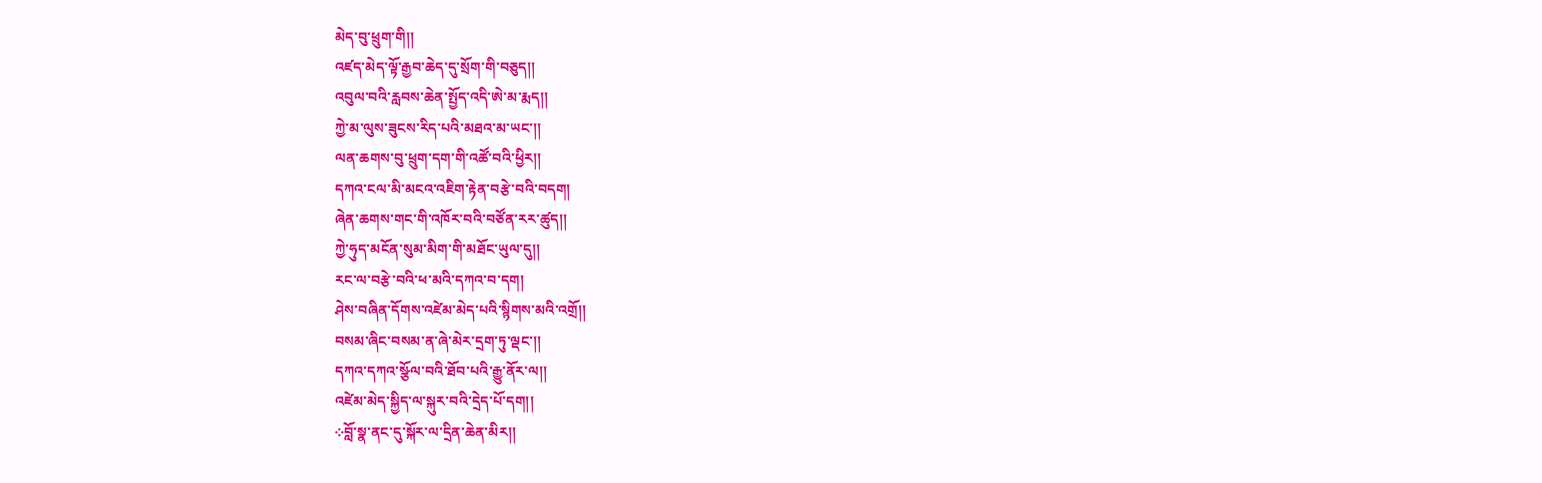མེད་བུ་ཕྲུག་གི།།
འཛད་མེད་ལྟོ་རྒྱབ་ཆེད་དུ་སྲོག་གི་བཅུད།།
འབུལ་བའི་རླབས་ཆེན་སྤྱོད་འདི་ཨེ་མ་རྨད།།
ཀྱེ་མ་ལུས་ཟུངས་རིད་པའི་མཐའ་མ་ཡང་།།
ལན་ཆགས་བུ་ཕྲུག་དག་གི་འཚོ་བའི་ཕྱིར།།
དཀའ་ངལ་མི་མངའ་འཇིག་རྟེན་བརྩེ་བའི་བདག།
ཞེན་ཆགས་གང་གི་འཁོར་བའི་བཙོན་རར་ཚུད།།
ཀྱེ་ཧུད་མངོན་སུམ་མིག་གི་མཐོང་ཡུལ་དུ།།
རང་ལ་བརྩེ་བའི་ཕ་མའི་དཀའ་བ་དག།
ཤེས་བཞིན་དོགས་འཛེམ་མེད་པའི་སྙིགས་མའི་འགྲོ།།
བསམ་ཞིང་བསམ་ན་ཞེ་མེར་དྲག་ཏུ་ལྡང་།།
དཀའ་དཀའ་སྩོལ་བའི་ཐོབ་པའི་རྒྱུ་ནོར་ལ།།
འཛེམ་མེད་སྐྱིད་ལ་སྐུར་བའི་དྲེད་པོ་དག།།
༶བློ་སྣ་ནང་དུ་སྐོར་ལ་དྲིན་ཆེན་མིར།།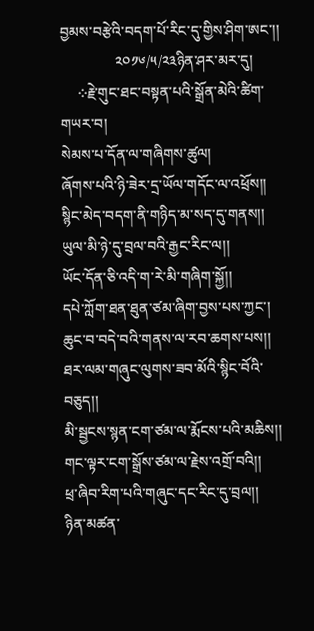བྱམས་བརྩེའི་བདག་པོ་རིང་དུ་གྱིས་ཤིག་ཨང་།།
               ༢༠༡༦/༥/༢༣ཉིན་ཤར་མར་དུ།
     ༶རྗེ་གུང་ཐང་བསྟན་པའི་སྒྲོན་མེའི་ཚིག་གཡར་བ།
སེམས་པ་དོན་ལ་གཞིགས་ཚུལ།
ཞོགས་པའི་ཉི་ཟེར་དྲ་ཡོལ་གདོང་ལ་འཕྲོས།།
སྙིང་མེད་བདག་ནི་གཉིད་མ་སད་དུ་གནས།།
ཡུལ་མི་ཉེ་དུ་བྲལ་བའི་རྒྱང་རིང་ལ།།
ཡོང་དོན་ཅི་འདི་ག་རེ་མི་གཞིག་སྐྱོ།།
དཔེ་ཀློག་ཐན་ཐུན་ཙམ་ཞིག་བྱས་པས་ཀྱང་།
ཆུང་བ་བདེ་བའི་གནས་ལ་རབ་ཆགས་པས།།
ཐར་ལམ་གཞུང་ལུགས་ཟབ་མོའི་སྙིང་བོའི་བཅུད།།
མི་སྦྱངས་སྙན་ངག་ཙམ་ལ་རྨོངས་པའི་མཆིས།།
གང་ལྟར་ངག་སྒྲོས་ཙམ་ལ་རྗེས་འགྲོ་བའི།།
ཕྲ་ཞིབ་རིག་པའི་གཞུང་དང་རིང་དུ་བྲལ།།
ཉིན་མཚན་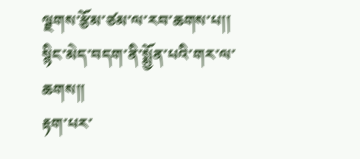ལྗགས་རྩོམ་ཙམ་ལ་རབ་ཆགས་པ།།
སྙིང་མེད་བདག་ནི་སྨྱོན་པའི་གར་ལ་ཆགས།།
རྟག་པར་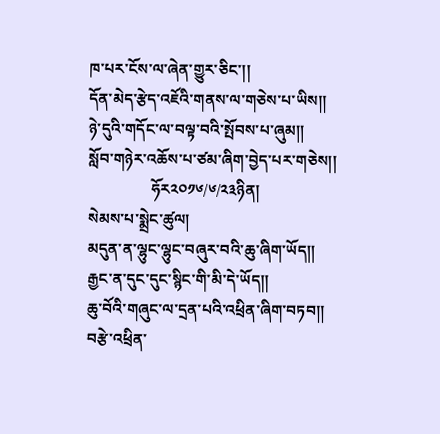ཁ་པར་ངོས་ལ་ཞེན་གྱུར་ཅིང་།།
དོན་མེད་རྩེད་འཇོའི་གནས་ལ་གཅེས་པ་ཡིས།།
ཉེ་དུའི་གདོང་ལ་བལྟ་བའི་སྤོབས་པ་ཞུམ།།
སློབ་གཉེར་འཆོས་པ་ཙམ་ཞིག་བྱེད་པར་གཅེས།།
                ཧོར༢༠༡༦/༦/༢༣ཉིན།
སེམས་པ་སྨྲེང་ཚུལ།
མདུན་ན་ལྷུང་ལྷུང་བཞུར་བའི་ཆུ་ཞིག་ཡོད།།
རྒྱང་ན་དུང་དུང་སྙིང་གི་མི་དེ་ཡོད།།
ཆུ་བོའི་གཞུང་ལ་དྲན་པའི་འཕྲིན་ཞིག་བཏབ།།
བརྩེ་འཕྲིན་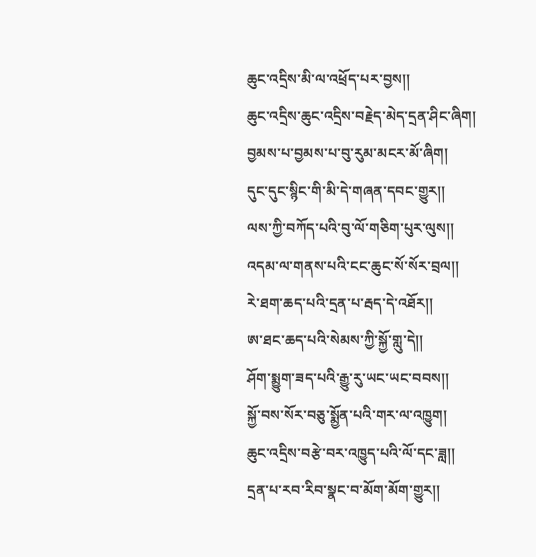ཆུང་འདྲིས་མི་ལ་འཕྲོད་པར་བྱས།།
ཆུང་འདྲིས་ཆུང་འདྲིས་བརྗེད་མེད་དྲན་ཤིང་ཞིག།
བྱམས་པ་བྱམས་པ་བུ་རུམ་མངར་མོ་ཞིག།
དུང་དུང་སྙིང་གི་མི་དེ་གཞན་དབང་གྱུར།།
ལས་ཀྱི་བཀོད་པའི་བུ་ལོ་གཅིག་པུར་ལུས།།
འདམ་ལ་གནས་པའི་ངང་ཆུང་སོ་སོར་བྲལ།།
རེ་ཐག་ཆད་པའི་དྲན་པ་རྦད་དེ་འཐོར།།
ཨ་ཐང་ཆད་པའི་སེམས་ཀྱི་སྐྱོ་གླུ་དེ།།
ཤོག་སྨྱུག་ཟད་པའི་རྒྱུ་རུ་ཡང་ཡང་བབས།།
སྐྱོ་བས་སོར་བཅུ་སྨྱོན་པའི་གར་ལ་འཁྱུག།
ཆུང་འདྲིས་བརྩེ་བར་འཁྱུད་པའི་ལོ་དང་ཟླ།།
དྲན་པ་རབ་རིབ་སྣང་བ་མོག་མོག་གྱུར།།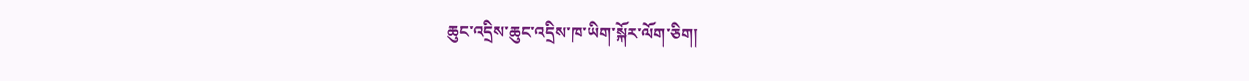ཆུང་འདྲིས་ཆུང་འདྲིས་ཁ་ཡིག་སྐོར་ལོག་ཅིག།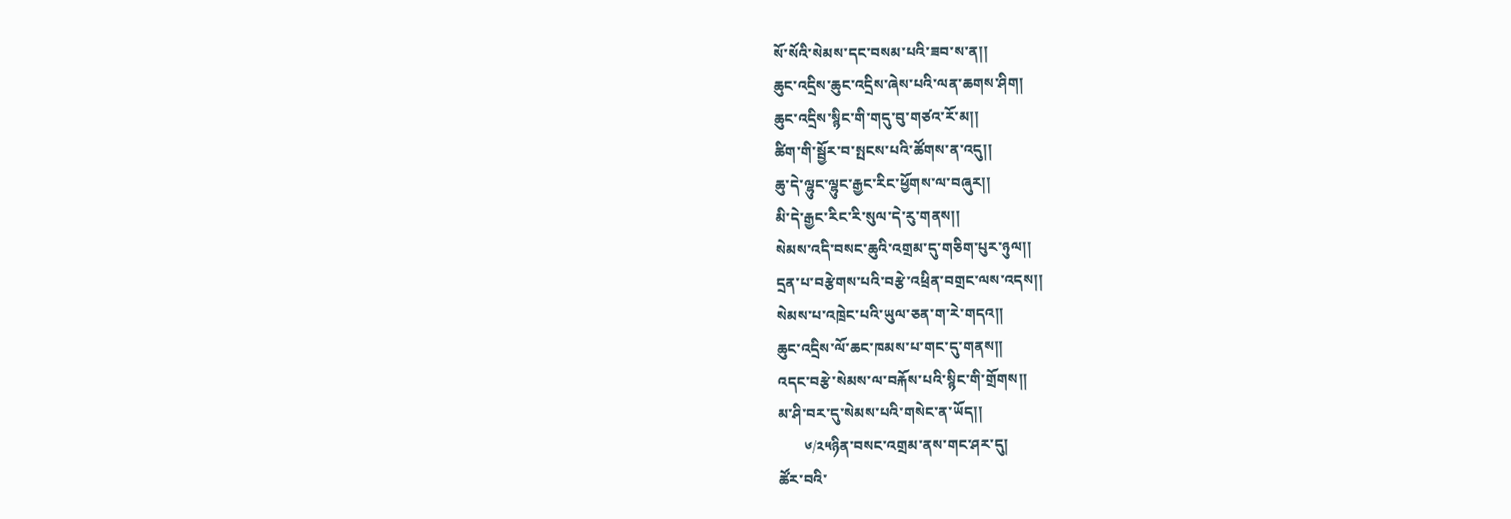སོ་སོའི་སེམས་དང་བསམ་པའི་ཟབ་ས་ན།།
ཆུང་འདྲིས་ཆུང་འདྲིས་ཞེས་པའི་ལན་ཆགས་ཤིག།
ཆུང་འདྲིས་སྙིང་གི་གདུ་བུ་གཙའ་རོ་མ།།
ཚིག་གི་སྦྱོར་བ་སྤངས་པའི་ཚོགས་ན་འདུ།།
ཆུ་དེ་ལྷུང་ལྷུང་རྒྱང་རིང་ཕྱོགས་ལ་བཞུར།།
མི་དེ་རྒྱང་རིང་རི་སུལ་དེ་རུ་གནས།།
སེམས་འདི་བསང་ཆུའི་འགྲམ་དུ་གཅིག་པུར་ཉུལ།།
དྲན་པ་བརྩེགས་པའི་བརྩེ་འཕྲིན་བགྲང་ལས་འདས།།
སེམས་པ་འཁྲེང་པའི་ཡུལ་ཅན་ག་རེ་གདའ།།
ཆུང་འདྲིས་ལོ་ཆང་ཁམས་པ་གང་དུ་གནས།།
འདང་བརྩེ་སེམས་ལ་བརྐོས་པའི་སྙིང་གི་གྲོགས།།
མ་ཤི་བར་དུ་སེམས་པའི་གསེང་ན་ཡོད།།
       ༦/༢༥ཉིན་བསང་འགྲམ་ནས་གང་ཤར་དུ།
ཚོར་བའི་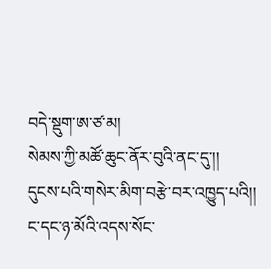བདེ་སྡུག་ཨ་ཙ་མ།
སེམས་ཀྱི་མཚོ་ཆུང་ནོར་བུའི་ནང་དུ་།།
དུངས་པའི་གསེར་མིག་བརྩེ་བར་འཁྱུད་པའི།།
ང་དང་ཉ་མོའི་འདས་སོང་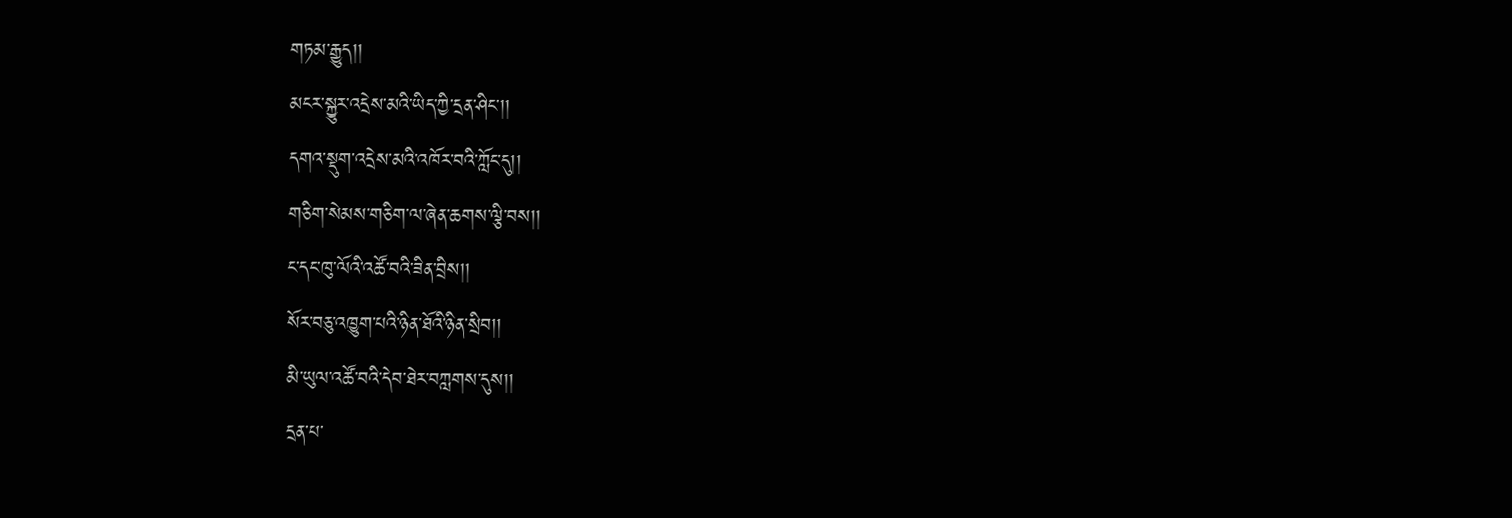གཏམ་རྒྱུད།།
མངར་སྐྱུར་འདྲེས་མའི་ཡིད་ཀྱི་དྲན་ཤིང་།།
དགའ་སྡུག་འདྲེས་མའི་འཁོར་བའི་ཀློང་དུ།།
གཅིག་སེམས་གཅིག་ལ་ཞེན་ཆགས་ལྕི་བས།།
ང་དང་ཁུ་ལོའི་འཚོ་བའི་ཟིན་བྲིས།།
སོར་བཅུ་འཁྱུག་པའི་ཉིན་ཐོའི་ཉིན་སྲིབ།།
མི་ཡུལ་འཚོ་བའི་དེབ་ཐེར་བཀླགས་དུས།།
དྲན་པ་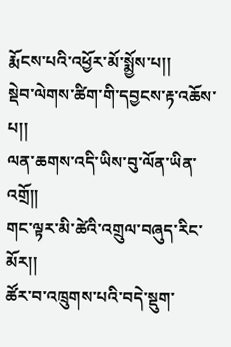རྨོངས་པའི་འཕྱོར་མོ་སྨྱོས་པ།།
སྡེབ་ལེགས་ཚིག་གི་དབྱངས་རྟ་འཆོས་པ།།
ལན་ཆགས་འདི་ཡིས་བུ་ལོན་ཡིན་འགྲོ།།
གང་ལྟར་མི་ཚེའི་འགྲུལ་བཞུད་རིང་མོར།།
ཚོར་བ་འཁྲུགས་པའི་བདེ་སྡུག་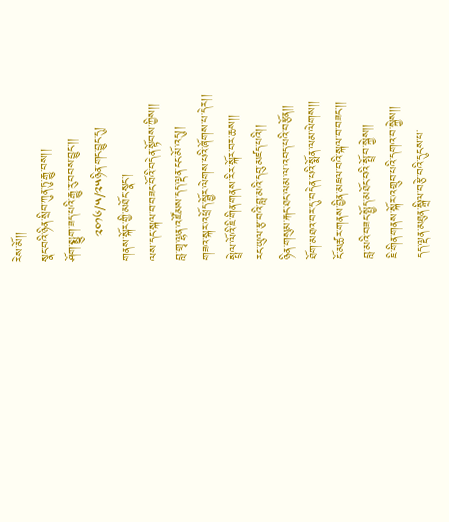རེས་མོ།།
སྣང་བའི་ཉིན་སྲིབ་ཀུན་ཏུ་རྒྱུ་བས།།
ཤོག་སྨྱུག་ཟད་པའི་རྒྱུ་རུ་བབས་བྱུང་།།
      ༢༠༡༦/༥/༢༥ཉིན་གང་བྱུང་དུ།
གནས་སྐོར་གྱི་མཐོང་སྣང་།
ལས་དང་སྐལ་བ་བཟང་བོའི་བདེན་སྟོབས་ཀྱིས།།
བླ་གྲྭ་ལྷན་འཛོམས་དད་ལྡན་ངང་མོ་འདུ།།
གཟའ་སྐར་འཕྲོད་སྦྱོར་ལེགས་པའི་ཞོགས་པ་དེར།།
སྤྲེལ་ལོའི་ཇི་གིན་གནས་རིར་སྐོར་བར་ཆས།།
རང་ཡུལ་རྩ་བའི་བླ་མའི་དབུ་མཛད་པའི།།
ཉིན་གསུམ་རྐང་ཐང་ལམ་ལ་འབད་པའི་བརྩོན།།
ཐོག་མཐའ་བར་དུ་བདེན་པའི་སྨོན་ལམ་ལེགས།།
ངོ་མཚར་གནས་བྱིན་མཇལ་བའི་སྐལ་བ་བཟང་།།
བླ་མའི་བཟང་སྤྱོད་མཐོང་བའི་སྤྲོ་བ་སྐྱེས།།
ཇི་གིན་གནས་སྐོར་འགྲུབ་པའི་དགའ་བ་སྐྱེས།།
དད་ལྡན་མཐུན་སྒྲིལ་བརྩེ་བའི་དུངས་པ་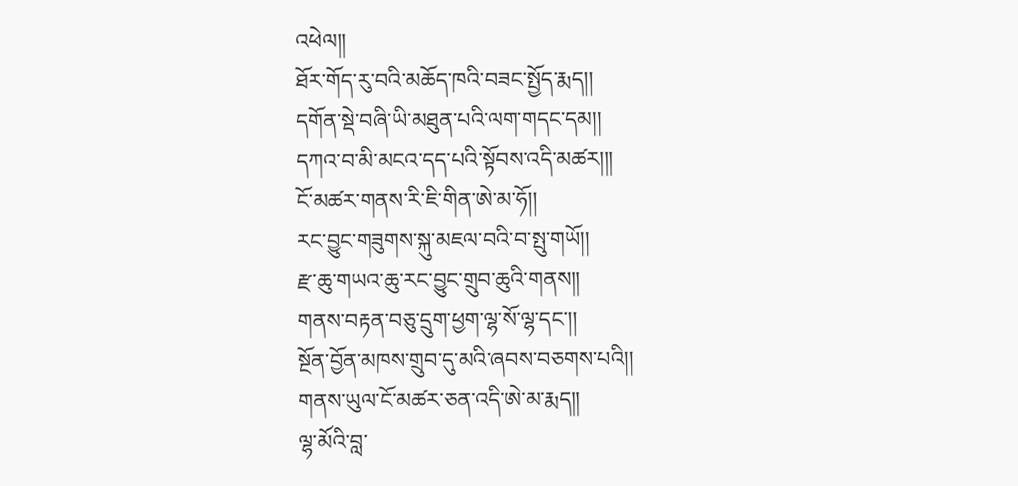འཕེལ།།
ཐོར་གོད་རུ་བའི་མཆོད་ཁའི་བཟང་སྤྱོད་རྨད།།
དགོན་སྡེ་བཞི་ཡི་མཐུན་པའི་ལག་གདང་དམ།།
དཀའ་བ་མི་མངའ་དད་པའི་སྟོབས་འདི་མཚར།།།
ངོ་མཚར་གནས་རི་ཇི་གིན་ཨེ་མ་ཧོ།།
རང་བྱུང་གཟུགས་སྐུ་མཇལ་བའི་བ་སྤུ་གཡོ།།
རྫ་ཆུ་གཡའ་ཆུ་རང་བྱུང་གྲུབ་ཆུའི་གནས།།
གནས་བརྟན་བཅུ་དྲུག་ཕྱག་ལྷ་སོ་ལྷ་དང་།།
སྔོན་བྱོན་མཁས་གྲུབ་དུ་མའི་ཞབས་བཅགས་པའི།།
གནས་ཡུལ་ངོ་མཚར་ཅན་འདི་ཨེ་མ་རྨད།།
ལྷ་མོའི་བླ་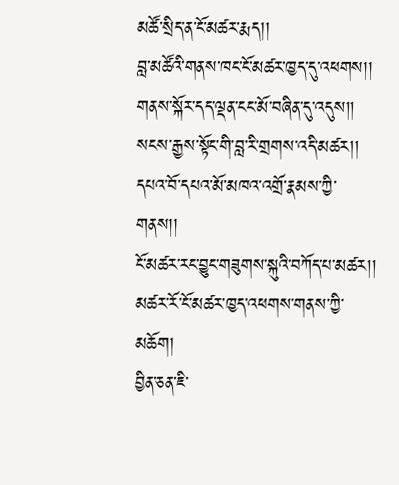མཚོ་སྲིད་ན་ངོ་མཚར་རྨད།།
བླ་མཚོའི་གནས་ཁང་ངོ་མཚར་ཁྱད་དུ་འཕགས།།
གནས་སྐོར་དད་ལྡན་ངང་མོ་བཞིན་དུ་འདུས།།
སངས་རྒྱས་སྟོང་གི་བླ་རི་གྲགས་འདི་མཚར།།
དཔའ་བོ་དཔའ་མོ་མཁའ་འགྲོ་རྣམས་ཀྱི་གནས།།
ངོ་མཚར་རང་བྱུང་གཟུགས་སྐུའི་བཀོད་པ་མཚར།།
མཚར་རོ་ངོ་མཚར་ཁྱད་འཕགས་གནས་ཀྱི་མཆོག།
བྱིན་ཅན་ཇི་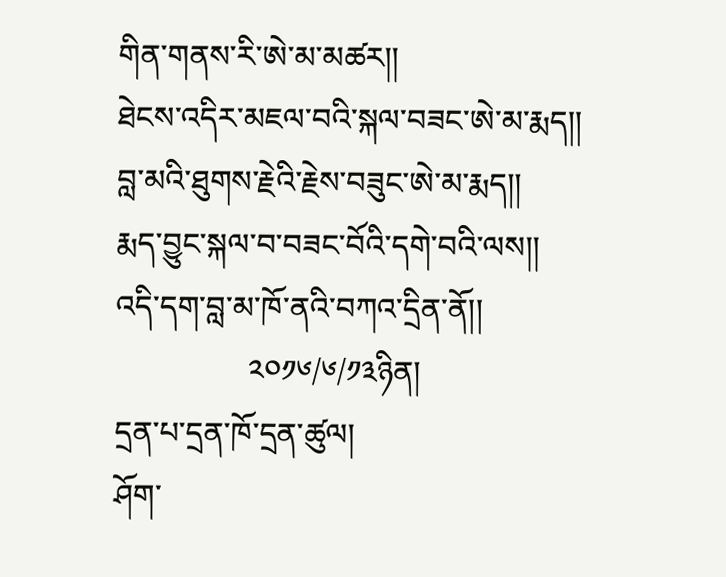གིན་གནས་རི་ཨེ་མ་མཚར།།
ཐེངས་འདིར་མཇལ་བའི་སྐལ་བཟང་ཨེ་མ་རྨད།།
བླ་མའི་ཐུགས་རྗེའི་རྗེས་བཟུང་ཨེ་མ་རྨད།།
རྨད་བྱུང་སྐལ་བ་བཟང་བོའི་དགེ་བའི་ལས།།
འདི་དག་བླ་མ་ཁོ་ནའི་བཀའ་དྲིན་ནོ།།
                 ༢༠༡༦/༦/༡༣ཉིན།
དྲན་པ་དྲན་ཁོ་དྲན་ཚུལ།
ཤོག་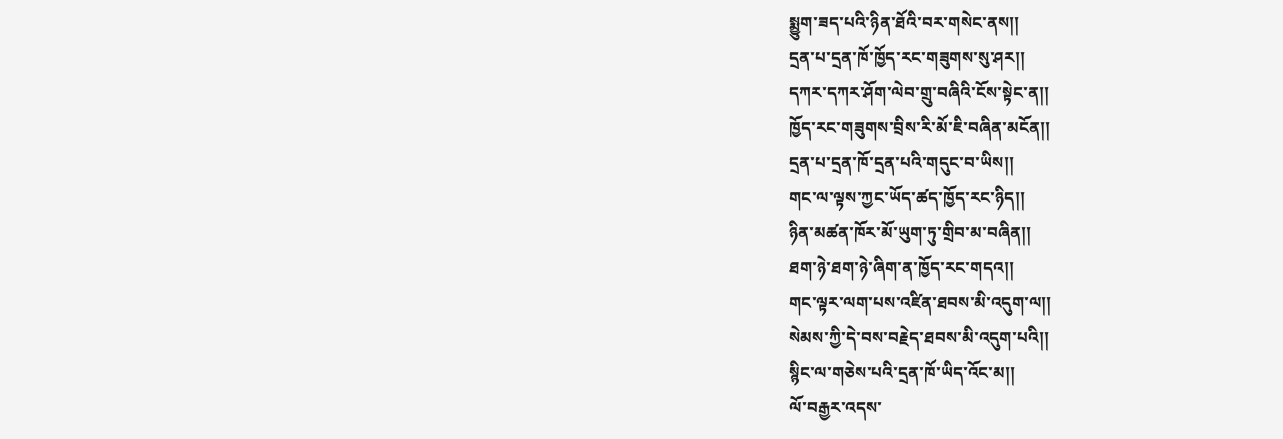སྨྱུག་ཟད་པའི་ཉིན་ཐོའི་བར་གསེང་ནས།།
དྲན་པ་དྲན་ཁོ་ཁྱོད་རང་གཟུགས་སུ་ཤར།།
དཀར་དཀར་ཤོག་ལེབ་གྲུ་བཞིའི་ངོས་སྟེང་ན།།
ཁྱོད་རང་གཟུགས་བྲིས་རི་མོ་ཇི་བཞིན་མངོན།།
དྲན་པ་དྲན་ཁོ་དྲན་པའི་གདུང་བ་ཡིས།།
གང་ལ་ལྟས་ཀྱང་ཡོད་ཚད་ཁྱོད་རང་ཉིད།།
ཉིན་མཚན་ཁོར་མོ་ཡུག་ཏུ་གྲིབ་མ་བཞིན།།
ཐག་ཉེ་ཐག་ཉེ་ཞིག་ན་ཁྱོད་རང་གདའ།།
གང་ལྟར་ལག་པས་འཛིན་ཐབས་མི་འདུག་ལ།།
སེམས་ཀྱི་དེ་བས་བརྗེད་ཐབས་མི་འདུག་པའི།།
སྙིང་ལ་གཅེས་པའི་དྲན་ཁོ་ཡིད་འོང་མ།།
ལོ་བརྒྱར་འདས་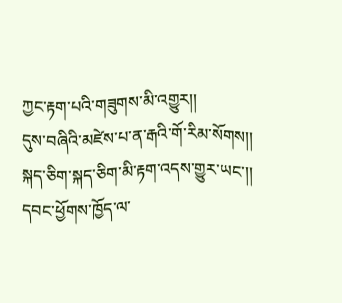ཀྱང་རྟག་པའི་གཟུགས་མི་འགྱུར།།
དུས་བཞིའི་མཛེས་པ་ན་རྒའི་གོ་རིམ་སོགས།།
སྐད་ཅིག་སྐད་ཅིག་མི་རྟག་འདས་གྱུར་ཡང་།།
དབང་ཕྱོགས་ཁྱོད་ལ་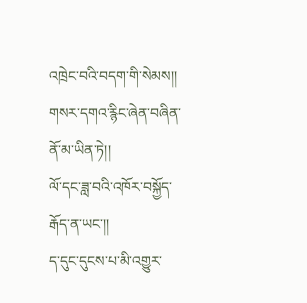འཁྲེང་བའི་བདག་གི་སེམས།།
གསར་དགའ་རྙིང་ཞེན་བཞིན་ནོ་མ་ཡིན་ཏེ།།
ལོ་དང་ཟླ་བའི་འཁོར་བསྐྱོད་རྒོད་ན་ཡང་།།
ད་དུང་དུངས་པ་མི་འགྱུར་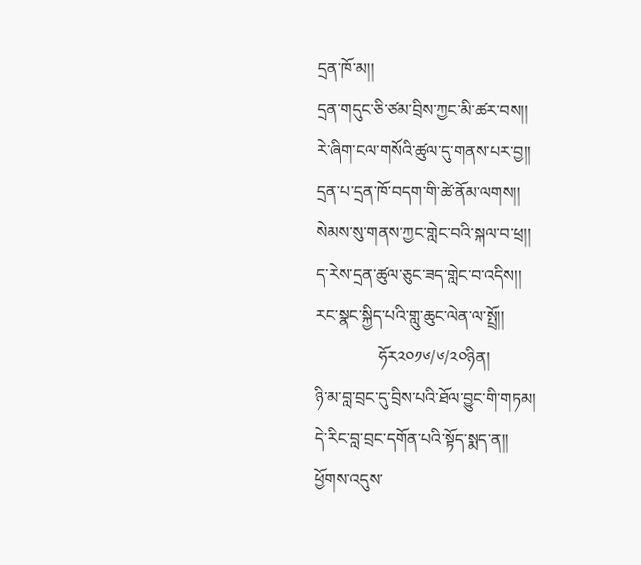དྲན་ཁོ་མ།།
དྲན་གདུང་ཅི་ཙམ་བྲིས་ཀྱང་མི་ཚར་བས།།
རེ་ཞིག་ངལ་གསོའི་ཚུལ་དུ་གནས་པར་བྱ།།
དྲན་པ་དྲན་ཁོ་བདག་གི་ཚེ་ནོམ་ལགས།།
སེམས་སུ་གནས་ཀྱང་གླེང་བའི་སྐལ་བ་ཕྲ།།
ད་རེས་དྲན་ཚུལ་ཅུང་ཟད་གླེང་བ་འདིས།།
རང་སྣང་སྐྱིད་པའི་གླུ་ཆུང་ལེན་ལ་སྤྲོ།།
               ཧོར༢༠༡༦/༦/༢༠ཉིན།
ཉི་མ་བླ་བྲང་དུ་བྲིས་པའི་ཐོལ་བྱུང་གི་གཏམ།
དེ་རིང་བླ་བྲང་དགོན་པའི་སྟོད་སྨད་ན།།
ཕྱོགས་འདུས་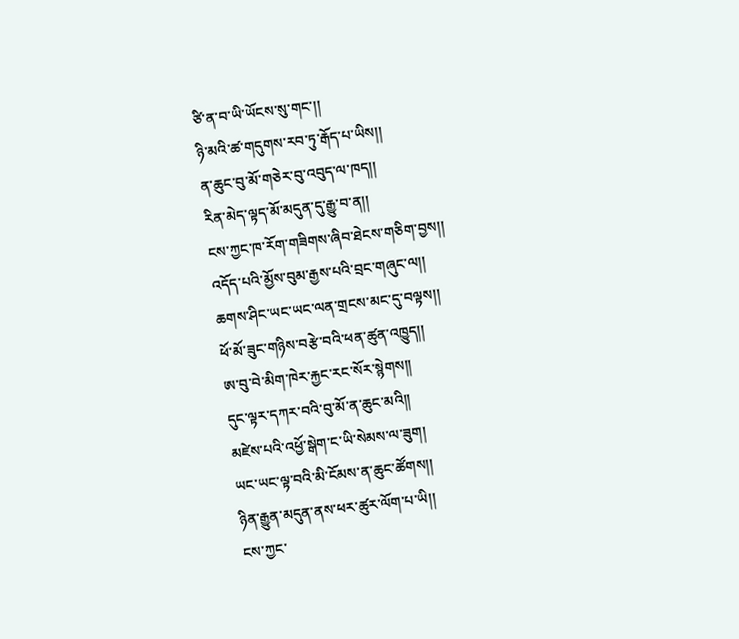ཙི་ན་བ་ཡི་ཡོངས་སུ་གང་།།
ཉི་མའི་ཚ་གདུགས་རབ་ཏུ་རྒོད་པ་ཡིས།།
ན་ཆུང་བུ་མོ་གཅེར་བུ་འབུད་ལ་ཁད།།
རིན་མེད་ལྟད་མོ་མདུན་དུ་རྒྱུ་བ་ན།།
ངས་ཀྱང་ཁ་རོག་གཟིགས་ཞིབ་ཐེངས་གཅིག་བྱས།།
འདོད་པའི་མྱོས་བུམ་རྒྱས་པའི་བྲང་གཞུང་ལ།།
ཆགས་ཤིང་ཡང་ཡང་ལན་གྲངས་མང་དུ་བལྟས།།
ཕོ་མོ་ཟུང་གཉིས་བརྩེ་བའི་ཕན་ཚུན་འཁྱུད།།
ཨ་བུ་བེ་མིག་ཁེར་རྐྱང་རང་སོར་སྙེགས།།
དུང་ལྟར་དཀར་བའི་བུ་མོ་ན་ཆུང་མའི།།
མཛེས་པའི་འཕྱོ་སྒེག་ང་ཡི་སེམས་ལ་ཟུག།
ཡང་ཡང་ལྟ་བའི་མི་ངོམས་ན་ཆུང་ཚོགས།།
ཉིན་རྒྱུན་མདུན་ནས་ཕར་ཚུར་ལོག་པ་ཡི།།
ངས་ཀྱང་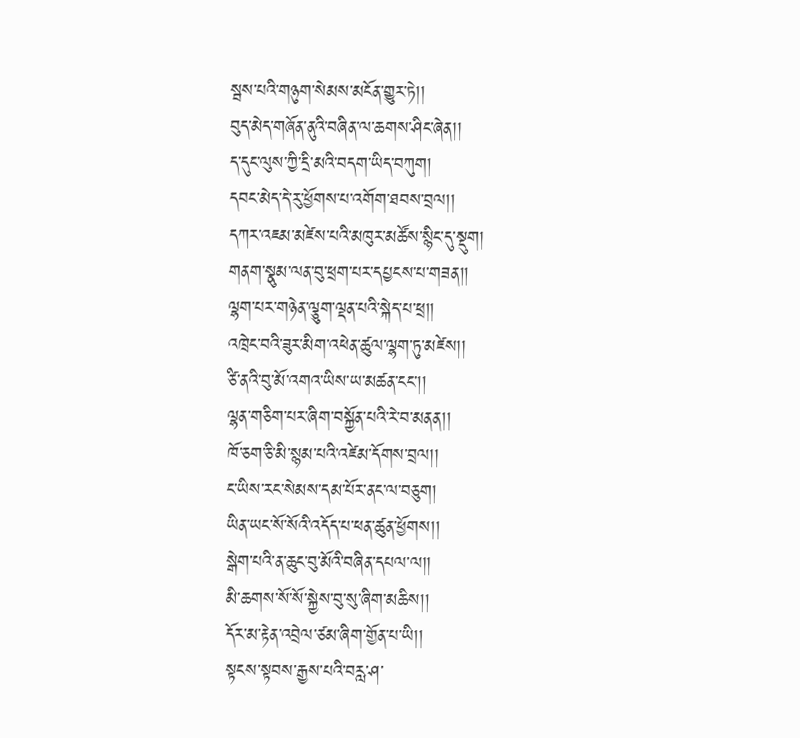སྦས་པའི་གཉུག་སེམས་མངོན་གྱུར་ཏེ།།
བུད་མེད་གཞོན་ནུའི་བཞིན་ལ་ཆགས་ཤིང་ཞེན།།
ད་དུང་ལུས་ཀྱི་དྲི་མའི་བདག་ཡིད་བཀུག།
དབང་མེད་དེ་རུ་ཕྱོགས་པ་འགོག་ཐབས་བྲལ།།
དཀར་འཇམ་མཛེས་པའི་མཁུར་མཚོས་སྙིང་དུ་སྡུག།
གནག་སྣུམ་ལན་བུ་ཕྲག་པར་དཔྱངས་པ་གཟན།།
ལྷག་པར་གཉེན་ལྕུག་ལྡན་པའི་སྐེད་པ་ཕྲ།།
འཁྲེང་བའི་ཟུར་མིག་འཕེན་ཚུལ་ལྷག་ཏུ་མཛེས།།
ཙི་ནའི་བུ་མོ་འགའ་ཡིས་ཡ་མཚན་ངང་།།
ལྷན་གཅིག་པར་ཞིག་བསྐྱོན་པའི་རེ་བ་མནན།།
ཁོ་ཅག་ཅི་མི་སྙམ་པའི་འཛེམ་དོགས་བྲལ།།
ང་ཡིས་རང་སེམས་དམ་པོར་ནང་ལ་བཅུག།
ཡིན་ཡང་སོ་སོའི་འདོད་པ་ཕན་ཚུན་ཕྱོགས།།
སྒེག་པའི་ན་ཆུང་བུ་མོའི་བཞིན་དཔལ་ལ།།
མི་ཆགས་སོ་སོ་སྐྱེས་བུ་སུ་ཞིག་མཆིས།།
དོར་མ་རྟེན་འབྲེལ་ཙམ་ཞིག་གྱོན་པ་ཡི།།
སྟངས་སྟབས་རྒྱས་པའི་བརླ་ཤ་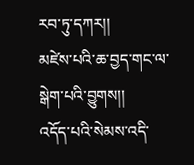རབ་ཏུ་དཀར།།
མཛེས་པའི་ཆ་བྱད་གང་ལ་སྒེག་པའི་བྱུགས།།
འདོད་པའི་སེམས་འདི་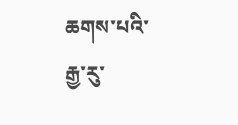ཆགས་པའི་རྒྱ་རུ་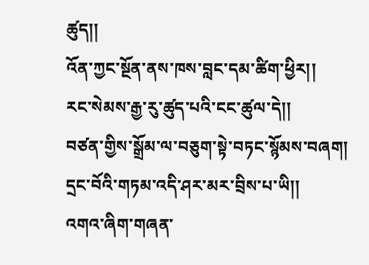ཚུད།།
འོན་ཀྱང་སྔོན་ནས་ཁས་བླང་དམ་ཚིག་ཕྱིར།།
རང་སེམས་རྒྱ་རུ་ཚུད་པའི་ངང་ཚུལ་དེ།།
བཙན་གྱིས་སྒྲོམ་ལ་བཅུག་སྟེ་བཏང་སྙོམས་བཞག།
དྲང་བོའི་གཏམ་འདི་ཤར་མར་བྲིས་པ་ཡི།།
འགའ་ཞིག་གཞན་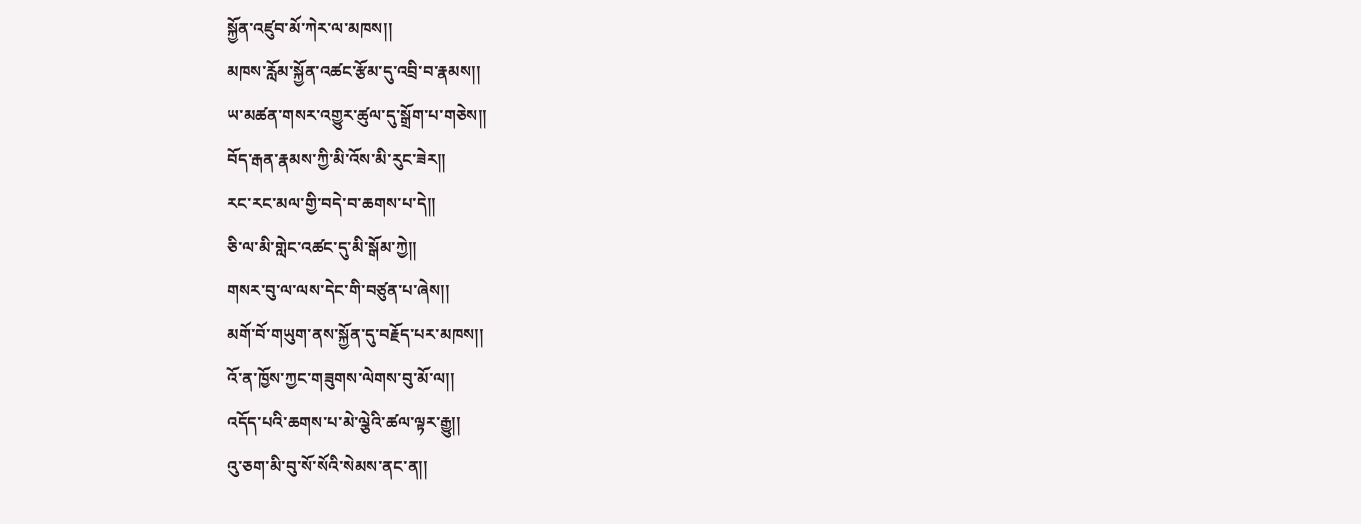སྐྱོན་འཛུབ་མོ་ཀེར་ལ་མཁས།།
མཁས་རློམ་སྐྱོན་འཚང་རྩོམ་དུ་འབྲི་བ་རྣམས།།
ཡ་མཚན་གསར་འགྱུར་ཚུལ་དུ་སྒྲོག་པ་གཅེས།།
བོད་རྒན་རྣམས་ཀྱི་མི་འོས་མི་རུང་ཟེར།།
རང་རང་མལ་གྱི་བདེ་བ་ཆགས་པ་དེ།།
ཅི་ལ་མི་གླེང་འཚང་དུ་མི་སྒོམ་ཀྱེ།།
གསར་བུ་ལ་ལས་དེང་གི་བཙུན་པ་ཞེས།།
མགོ་བོ་གཡུག་ནས་སྐྱོན་དུ་བརྗོད་པར་མཁས།།
འོ་ན་ཁྱོས་ཀྱང་གཟུགས་ལེགས་བུ་མོ་ལ།།
འདོད་པའི་ཆགས་པ་མེ་ལྕེའི་ཚལ་ལྟར་རྒྱུ།།
འུ་ཅག་མི་བུ་སོ་སོའི་སེམས་ནང་ན།།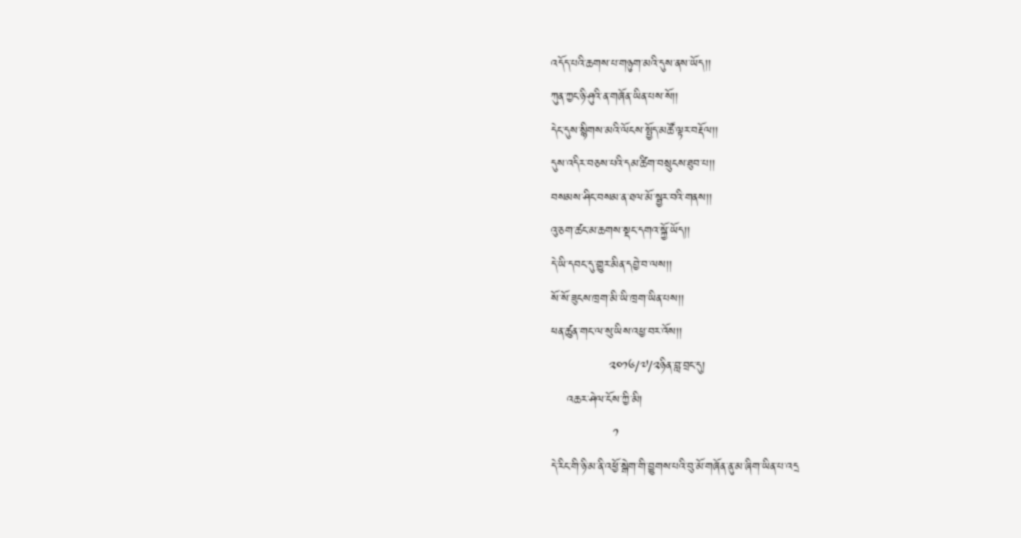འདོད་པའི་ཆགས་པ་གཉུག་མའི་དུས་ནས་ཡོད།།
ཀུན་ཀྱང་ཉི་ཤུའི་ན་གཞོན་ཡིན་པས་སོ།།
དེང་དུས་སྙིགས་མའི་ལོངས་སྤྱོད་མཚོ་ལྟར་བརྡོལ།།
དུས་འདིར་བཅས་པའི་དམ་ཚིག་བསྲུངས་ཐུབ་པ།།
བསམས་ཤིང་བསམ་ན་ཐལ་མོ་སྦྱར་བའི་གནས།།
འུ་ཅག་ཚང་མ་ཆགས་སྡང་དགའ་སྐྱོ་ཡོད།།
དེ་ཡི་དབང་དུ་གྱུར་མིན་དབྱེ་བ་ལས།།
སོ་སོ་ཟུངས་ཁྲག་མི་ཡི་ཁྲག་ཡིན་པས།།
ཕན་ཚུན་གང་ལ་སུ་ཡིས་འཕྱ་བར་འོས།།
              ༢༠༡༦/༧/༢ཉིན་བླ་བྲང་དུ།
    འཆར་ཤེལ་ངོས་ཀྱི་མི།
               ༡
དེ་རིང་གི་ཉི་མ་ནི་འཕྱོ་སྒེག་གི་བྱུགས་པའི་བུ་མོ་གཞོན་ནུ་མ་ཞིག་ཡིན་པ་འདྲ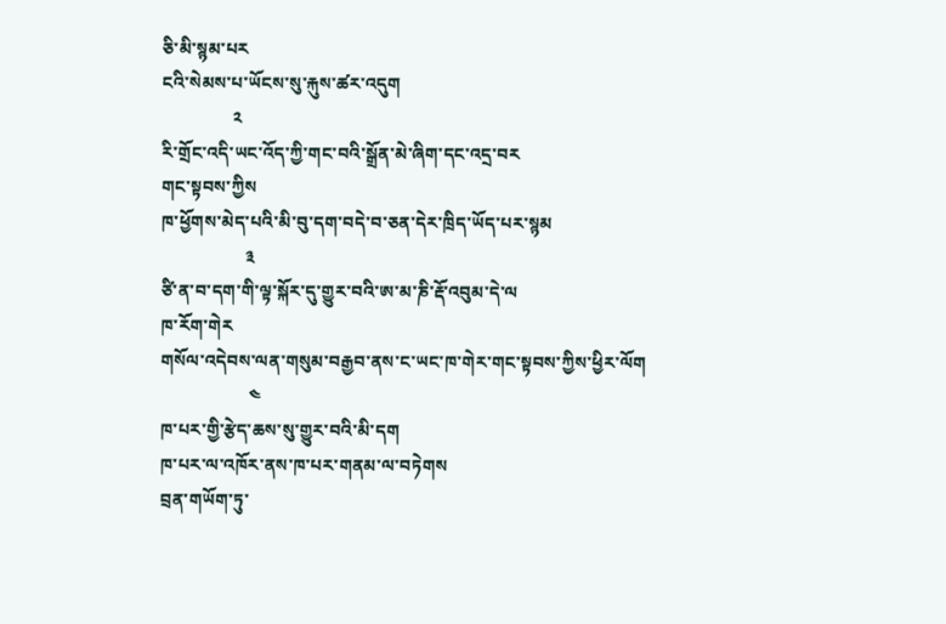ཅི་མི་སྙམ་པར
ངའི་སེམས་པ་ཡོངས་སུ་རྐུས་ཚར་འདུག
                ༢
རི་གྲོང་འདི་ཡང་འོད་ཀྱི་གང་བའི་སྒྲོན་མེ་ཞིག་དང་འདྲ་བར
གང་སྟབས་ཀྱིས
ཁ་ཕྱོགས་མེད་པའི་མི་བུ་དག་བདེ་བ་ཅན་དེར་ཁྲིད་ཡོད་པར་སྙམ
                   ༣
ཙི་ན་བ་དག་གི་ལྟ་སྐོར་དུ་གྱུར་བའི་ཨ་མ་ཎི་རྡོ་འབུམ་དེ་ལ
ཁ་རོག་གེར
གསོལ་འདེབས་ལན་གསུམ་བརྒྱབ་ནས་ང་ཡང་ཁ་གེར་གང་སྟབས་ཀྱིས་ཕྱིར་ལོག
                    ༤
ཁ་པར་གྱི་རྩེད་ཆས་སུ་གྱུར་བའི་མི་དག
ཁ་པར་ལ་འཁོར་ནས་ཁ་པར་གནམ་ལ་བཏེགས
བྲན་གཡོག་ཏུ་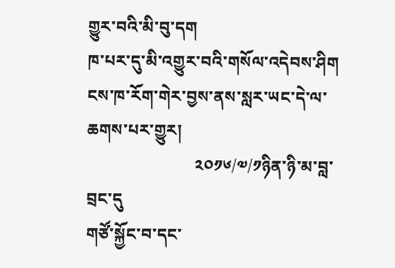གྱུར་བའི་མི་བུ་དག
ཁ་པར་དུ་མི་འགྱུར་བའི་གསོལ་འདེབས་ཤིག
ངས་ཁ་རོག་གེར་བྱས་ནས་སླར་ཡང་དེ་ལ་ཆགས་པར་གྱུར།
                          ༢༠༡༦/༧/༡ཉིན་ཉི་མ་བླ་བྲང་དུ
གཙོ་སྐྱོང་བ་དང་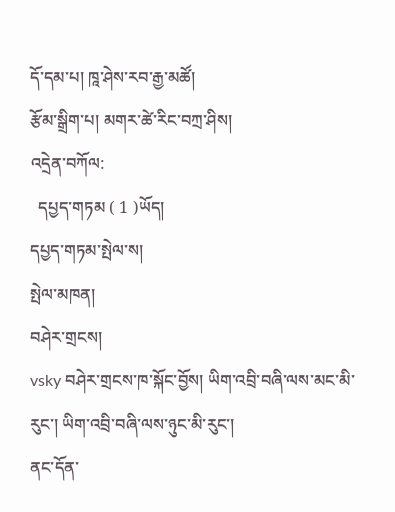དོ་དམ་པ། ཁཱ་ཤེས་རབ་རྒྱ་མཚོ།
རྩོམ་སྒྲིག་པ། མགར་ཚེ་རིང་བཀྲ་ཤིས།
འདྲེན་བཀོལ:
  དཔྱད་གཏམ ( 1 )ཡོད།
དཔྱད་གཏམ་སྤེལ་ས།
སྤེལ་མཁན།
བཤེར་གྲངས།
vsky བཤེར་གྲངས་ཁ་སྐོང་བྱོས། ཡིག་འབྲི་བཞི་ལས་མང་མི་རུང་། ཡིག་འབྲི་བཞི་ལས་ཉུང་མི་རུང་།
ནང་དོན་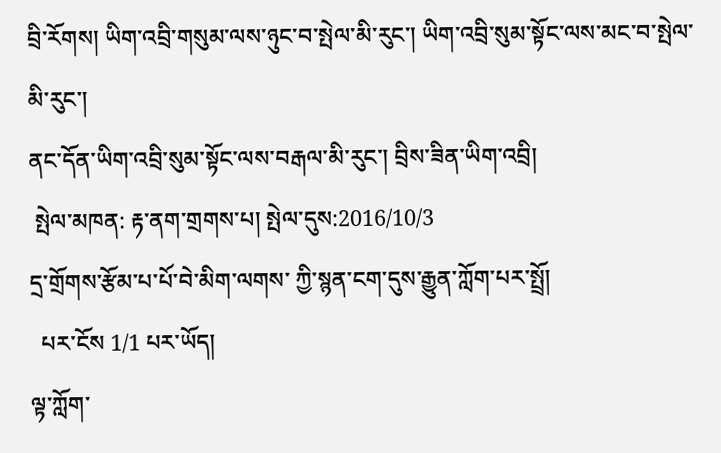བྲི་རོགས། ཡིག་འབྲི་གསུམ་ལས་ཉུང་བ་སྤེལ་མི་རུང་། ཡིག་འབྲི་སུམ་སྟོང་ལས་མང་བ་སྤེལ་མི་རུང་།
ནང་དོན་ཡིག་འབྲི་སུམ་སྟོང་ལས་བརྒལ་མི་རུང་། བྲིས་ཟིན་ཡིག་འབྲི།
 སྤེལ་མཁན: རྟ་ནག་གྲགས་པ། སྤེལ་དུས:2016/10/3
དྲ་གྲོགས་རྩོམ་པ་པོ་བེ་མིག་ལགས་ ཀྱི་སྙན་ངག་དུས་རྒྱུན་ཀློག་པར་སྤྲོ།
  པར་ངོས 1/1 པར་ཡོད།
ལྟ་ཀློག་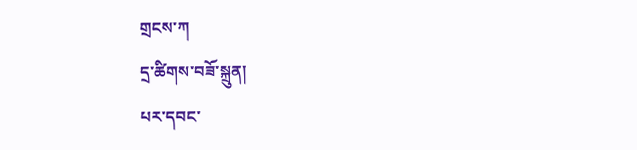གྲངས་ཀ
དྲ་ཚིགས་བཟོ་སྐྲུན།
པར་དབང་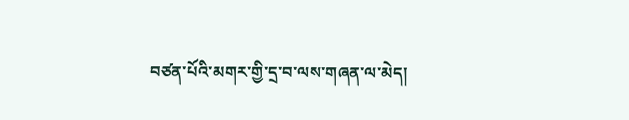བཙན་པོའི་མགར་གྱི་དྲ་བ་ལས་གཞན་ལ་མེད།